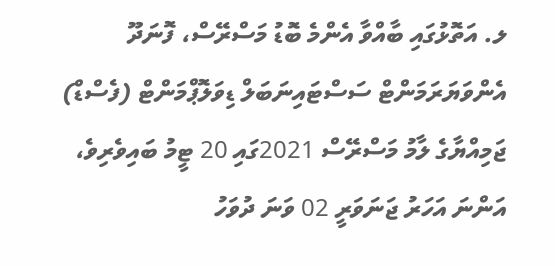ލ. އަތޮޅުގައި ބާއްވާ އެންމެ ބޮޑު މަސްރޭސް، ފޮނަދޫ އެންވަޔަރަމަންޓް ސަސްޓައިނަބަލް ޑިވަލޮޕްމަންޓް (ފެސްޑް) ޖަމިއްޔާގެ ލާމު މަސްރޭސް 2021ގައި 20 ޓީމު ބައިވެރިވެ، އަންނަ އަހަރު ޖަނަވަރީ 02 ވަނަ ދުވަހު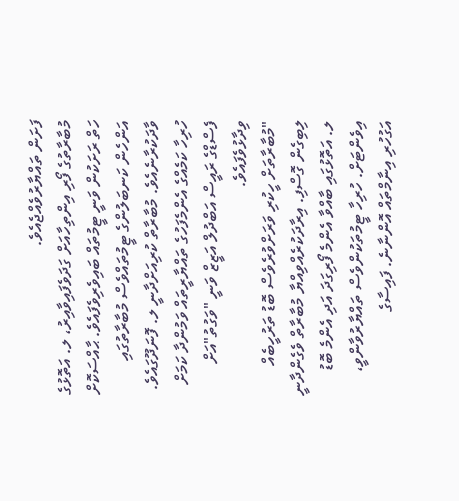ފަށަން ތައްޔާރުވެއްޖެއެވެ.
މުބާރާތުގެ ފޯރި އިންތިހާއަށް ގަދަވެފައިވާއިރު، ލ. އަތޮޅުގެ ހަތް ރަށަކުން ވަނީ ޓީމުތައް ބައިވެރިވެފައެވެ. ޙާއްސަކޮށް އަންހެން ކަނބަލުންގެ ޓީމުތައްވެސް މުބާރާތުގައި ވާދަކުރާނެއެވެ. މުބާރާތް ކުރިއަށްދާނީ ލ. ފޮނަދޫގައެވެ. ހުރިހާ ކަމެއްގެ އެންމެފަހުގެ ތައްޔާރީތައް ވަމުންދާ ކަމަށް ފެސްޑްގެ ރައީސް އަބްދުލް އަޒީޒް ވަނީ "ވަގުތު"އަށް ވިދާޅުވެފައެވެ.
"މުބާރާތަށް ހީކުރި ވަރަށްވުރެވެސް ބޮޑު ތަރުހީބެއް ލިބިގެން ގޮސްފި. އިރާދަކުރެއްވިއްޔާ މުބާރާތް ވެގެންދާނީ ލ. އަތޮޅުގައި ބާއްވާ އެންމެ ފޯރިގަދަ އަދި އެންމެ ބޮޑު އިވެންޓަށް. ހުރިހާ ޓީމުތަކުންވެސް ތައްޔާރުވާންވީ، އަގުހުރި އިނާމްތައް އޮންނާނެ. ފައިސާގެ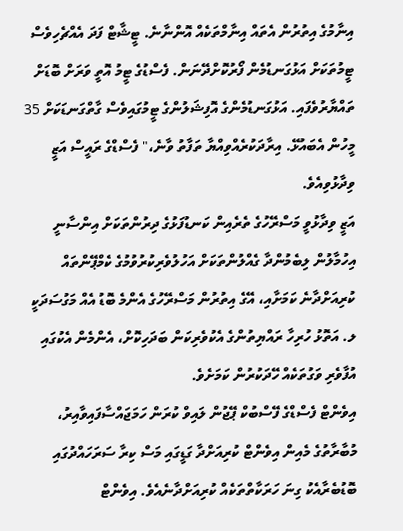އިނާމުގެ އިތުރުން އެތައް އިނާމްތަކެއް އޮންނާނެ. ޓީޝާޓް ފަދަ އެއްޗެހިވެސް ޓީމުތަކަށް އަޅުގަނޑުމެން ފޯރުކޮށްދޭނަން. ފެސްޑުގެ ޓީމު އޮތީ ވަރަށް ބޮޑަށް ތައްޔާރުވެފައި. އަޅުގަނޑުމެންގެ އޮފިޝަލުންގެ ޓީމުގައިވެސް ގާތްގަނޑަކަށް 35 މީހުން އެބައުޅޭ. އިރާދަކުރެއްވިއްޔާ ތަފާތު ވާނެ،" ފެސްޑްގެ ރައީސް އަޒީ ވިދާޅުވިއެވެ.
އަޒީ ވިދާޅުވީ މަސްރޭހުގެ ތެރެއިން ކަނޑުފަޅުގެ ދިރުންތަކަށް އިންސާނީ އިހުމާލުން ލިބެމުންދާ ގެއްލުންތަކަށް އަހުލުވެރިކުރުވުމުގެ ކެމްޕޭންތައް ކުރިއަށްދާނެ ކަމަށާއި، އޭގެ އިތުރުން މަސްރޭހުގެ އެންމެ ބޮޑު އެއް މަގުސަދަކީ ލ. އަތޮޅު ހުރިހާ ރައްޔިތުންގެ އެކުވެރިކަން ބަދަހިކޮށް، އެންމެން އެކުގައި އުފާވެރި ވަގުތަކެއް ހޭދަކުރުން ކަމަށެވެ.
އިވެންޓް ފެސްޑްގެ ފޭސްބުކް ޕޭޖުން ލައިވް ކުރަން ހަމަޖައްސާފައިވާއިރު، މުބާރާތުގެ މެއިން އިވެންޓް ކުރިއަށްދާ ގަޑީގައި މަސް ކިރާ ސަރަހައްދުގައި ބޮޑުބެރާއެކު ގިނަ ހަރަކާތްތަކެއް ކުރިއަށްދާނެއެވެ. އިވެންޓް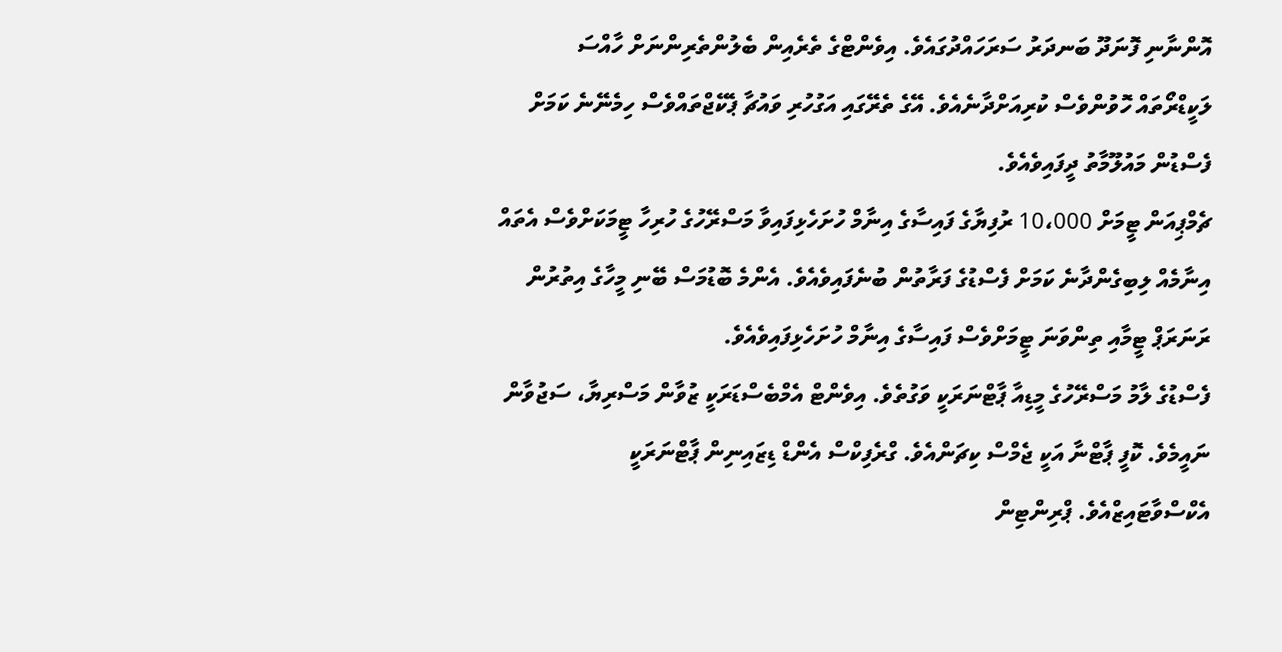އޮންނާނި ފޮނަދޫ ބަނދަރު ސަރަހައްދުގައެވެ. އިވެންޓްގެ ތެރެއިން ބެލުންތެރިންނަށް ހާއްސަ ލަކީޑްރޯތައް ހޮވުންވެސް ކުރިއަށްދާނެއެވެ. އޭގެ ތެރޭގައި އަގުހުރި ވައުޗާ ޕެކޭޖްތައްވެސް ހިމެނޭނެ ކަމަށް ފެސްޑުން މައުލޫމާތު ދީފައިވެއެވެ.
ޗެމްޕިއަން ޓީމަށް 10،000 ރުފިޔާގެ ފައިސާގެ އިނާމް ހުށަހެޅިފައިވާ މަސްރޭހުގެ ހުރިހާ ޓީމަކަށްވެސް އެތައް އިނާމެއް ލިބިގެންދާނެ ކަމަށް ފެސްޑުގެ ފަރާތުން ބުނެފައިވެއެވެ. އެންމެ ބޮޑުމަސް ބޭނި މީހާގެ އިތުރުން ރަނަރަޕް ޓީމާއި ތިންވަނަ ޓީމަށްވެސް ފައިސާގެ އިނާމް ހުށަހެޅިފައިވެއެވެ.
ފެސްޑުގެ ލާމު މަސްރޭހުގެ މީޑިއާ ޕާޓްނަރަކީ ވަގުތެވެ. އިވެންޓް އެމްބެސްޑަރަކީ ޒުވާން މަސްރިޔާ، ސަޖުވާން ނައީމެވެ. ކޮފީ ޕާޓްނާ އަކީ ޖެމްސް ކިޗަންއެވެ. ގްރެފިކްސް އެންޑް ޑިޒައިނިން ޕާޓްނަރަކީ އެކްސްވާޓައިޒްއެވެ. ޕްރިންޓިން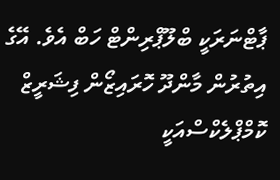ޕާޓްނަރަކީ ބްލޫޕްރިންޓް ހަބް އެވެ. އޭގެ އިތުރުން މާންދޫ ހޮރައިޒޯން ފިޝަރީޒް ކޮމްޕްލެކްސްއަކީ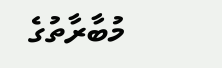މުބާރާތުގެ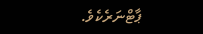ޕާޓްނަރެކެވެ.